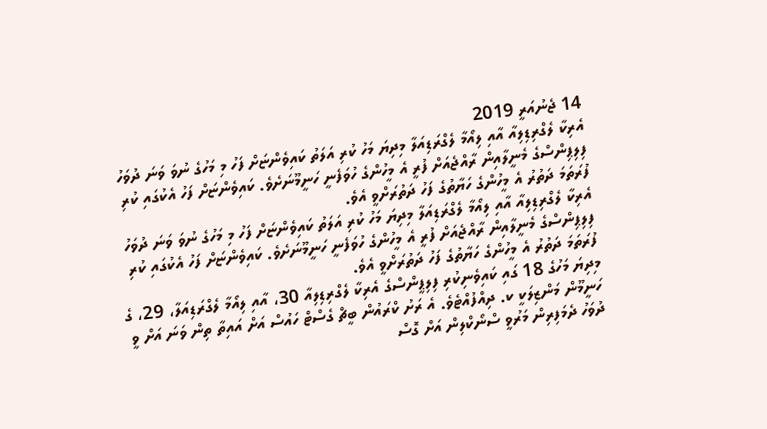14 ޖެނުއަރީ 2019
އެރިކާ ލެގްރިޑިލިއާ އާއި ލިއޯމާ ލެގްރަޑިއަލާ މިދިޔަ މަހު ކުރި އަލަތު ކައިވެންޏަށް ފަހު މި މަހުގެ ނުވަ ވަނަ ދުވަހު ފިލިޕިންސްގެ މެނީލާއިން ރާއްޖެއަށް ފުރީ އެ މީހުންގެ ހުވަފެނީ ހަނީމޫނަށެވެ. ކައިވެންޏަށް ފަހު އެކުގައި ކުރި ފުރަތަމަ ދަތުރު އެ މީހުންގެ ހަޔާތުގެ ފަހު ދަތުރަށްވީ އެވެ.
އެރިކާ ލެގްރިޑިލިއާ އާއި ލިއޯމާ ލެގްރަޑިއަލާ މިދިޔަ މަހު ކުރި އަލަތު ކައިވެންޏަށް ފަހު މި މަހުގެ ނުވަ ވަނަ ދުވަހު ފިލިޕިންސްގެ މެނީލާއިން ރާއްޖެއަށް ފުރީ އެ މީހުންގެ ހުވަފެނީ ހަނީމޫނަށެވެ. ކައިވެންޏަށް ފަހު އެކުގައި ކުރި ފުރަތަމަ ދަތުރު އެ މީހުންގެ ހަޔާތުގެ ފަހު ދަތުރަށްވީ އެވެ.
މިދިޔަ މަހުގެ 18 ގައި ކައިވެނިކުރި ފިލިޕީންސްގެ އެރިކާ ލެގްރިޑިލިއާ 30، އާއި ލިއޯމާ ލެގްރަޑިއަލާ، 29، ގެ ހަނީމޫން މަންޒިލަކީ ކ. ދިއްފުއްޓެވެ. އެ ރަށު ކްރައުން ބީޗް ގެސްޓް ހައުސް އަށް އައިތާ ތިން ވަނަ އަށް ވީ ދުވަހު ދެމަފިރިން މަރުވީ ސްނޯކްލިން އަށް ގޮސް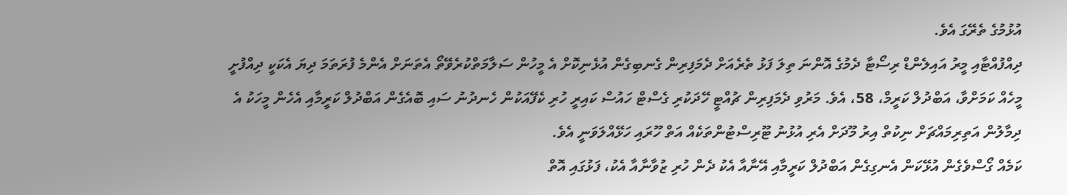އުޅުމުގެ ތެރޭގަ އެވެ.
ދިއްފުއްޓާއި މީރު އައިލެންޑް ރިސޯޓާ ދެމުގެ އޮންނަ ތިލަ ފަޅު ތެރެއަށް ދެމަފިރިން ގެނބިގެން އުޅެނިކޮށް އެ މީހުން ސަލާމަތްކުރެވޭތޯ އެތަނަށް އެންމެ ފުރަތަމަ ދިޔަ އެކަކީ ދިއްފުށީ މީހެއް ކަމަށްވާ، އަބްދުލް ކަރީމް، 58، އެވެ. މަރުވި ދެމަފިރިން ޗުއްޓީ ހޭދަކުރި ގެސްޓް ހައުސް ކައިރީ ހުރި ކެފޭއަކުން ހެނދުނު ސައި ބޮއެގެން އަބްދުލް ކަރީމާއި އެހެން މީހަކު އެ ދިމާލުން އަތިރިމައްޗަށް ނިކުތް އިރު މޫދަށް އެރި އުޅުނު ޓޫރިސްޓުންތަކެއް އަތް ހޫރައި ހަޅޭއްލަވަނީ އެވެ.
ކަމެއް ގޯސްވެގެން އުޅޭކަން އެނގިގެން އަބްދުލް ކަރީމާއި އޭނާއާ އެކު ދެން ހުރި ޒުވާނާއާ އެކު، ފަޅުގައި އޮތް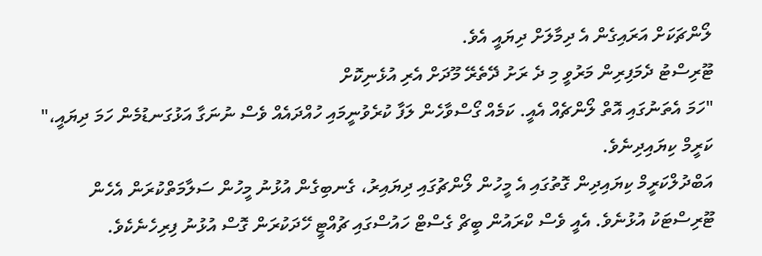ލޯންޗަކަށް އަރައިގެން އެ ދިމާލަށް ދިޔައީ އެވެ.
ޓޫރިސްޓު ދެމަފިރިން މަރުވީ މި ދެ ރަށު ދޭތެރޭ މޫދަށް އެރި އުޅެނިކޮށް
"ހަމަ އެތަނުގައި އޮތް ލޯންޗެއް އެއީ. ކަމެއް ގޯސްވާހެން ލަފާ ކުރެވުނީމައި ހުއްދައެއް ވެސް ނުނަގާ އަޅުގަނޑުމެން ހަމަ ދިޔައީ،" ކަރީމް ކިޔައިދިނެވެ.
އަބްދުލްކަރީމް ކިޔައިދިން ގޮތުގައި އެ މީހުން ލޯންޗުގައި ދިޔައިރު، ގެނބިގެން އުޅުނު މީހުން ސަލާމަތްކުރަން އެހެން ޓޫރިސްޓަކު އުޅުނެވެ. އެއީ ވެސް ކްރައުން ބީޗް ގެސްޓް ހައުސްގައި ޗުއްޓީ ހޭދަކުރަން ގޮސް އުޅުނު ފިރިހެނެކެވެ.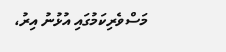މަސްވެރިކަމުގައި އުޅުނު އިރު،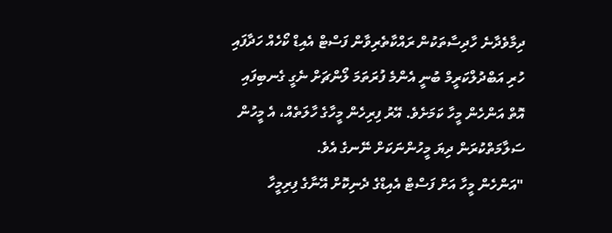ދިމާވެދާނެ ހާދިސާތަކުން ރައްކާތެރިވާން ފަސްޓް އެއިޑް ކޯހެއް ހަދާފައި ހުރި އަބްދުލްކަރީމް ބުނީ އެންމެ ފުރަތަމަ ލޯންޗަށް ނެގީ ގެނބިފައި އޮތް އަންހެން މީހާ ކަމަށެވެ. އޭރު ފިރިހެން މީހާގެ ހާލަތެއް، އެ މީހުން ސަލާމަތްކުރަން ދިޔަ މީހުންނަކަށް ނޭނގެ އެވެ.
"އަންހެން މީހާ އަށް ފަސްޓް އެއިޑްގެ ދެނިކޮށް އޭނާގެ ފިރިމީހާ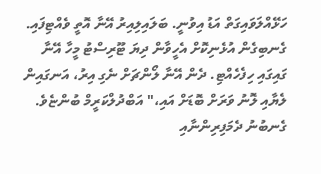ހަޅޭއްލަވައިގަތް އަޑު އިވުނީ. ބަލައިލިއިރު އޭނާ އޮތީ ވެއްޓިފައި. ގެނބިގެން އުޅެނިކޮށް އެހީވާން ދިޔަ ޓޫރިސްޓު މީހާ އޭނާ ގައިގައި ހިފެހެއްޓި. ދެން އޭނާ ލޯންޗަށް ނެގި އިރު، އަނގައިން ލެޔާއި ލޮނު ވަރަށް ބޮޑަށް އައި،" އަބްދުލްކަރީމް ބުންޏެވެ.
ގެނބުނު ދެމަފިރިންނާއި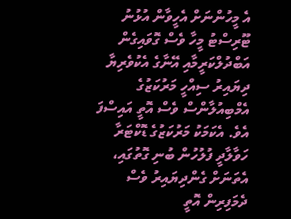އެ މީހުންނަށް އެހީވާން އުޅުނު ޓޫރިސްޓު މީހާ ވެސް ގޮވައިގެން އަބްދުލްކަރީމާއި އޭނާގެ އެކުވެރިޔާ ދިޔައިރު ސިއްހީ މަރުކަޒުގެ އެމްބިއުލާންސް ވެސް އޮތީ އައިސްފަ އެވެ. އެކަމަކު މަރުކަޒުގެ ޑޮކްޓަރާ ހަވާލާދީ ފުލުހުން ބުނި ގޮތުގައި، އެތަނަށް ގެންދިޔައިރު ވެސް ދެމަފިރިން އޮތީ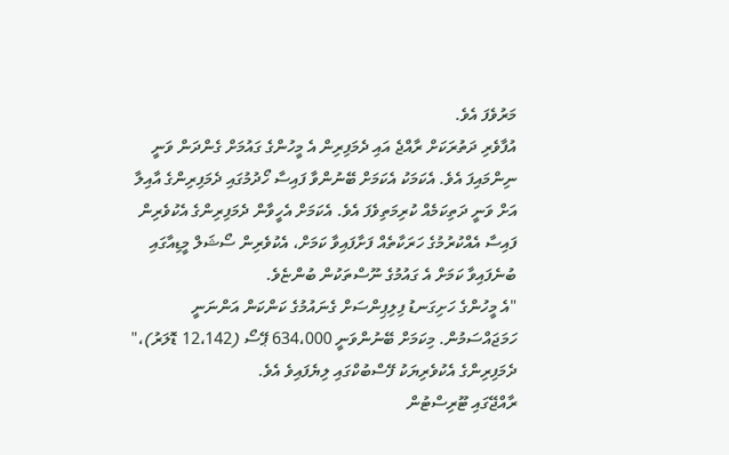މަރުވެފަ އެވެ.
އުފާވެރި ދަތުރަކަށް ރާއްޖެ އައި ދެމަފިރިން އެ މީހުންގެ ގައުމަށް ގެންދަން ވަނީ ނިންމައިފަ އެވެ. އެކަމަކު އެކަމަށް ބޭނުންވާ ފައިސާ ހޯދުމުގައި ދެމަފިރިންގެ އާއިލާ އަށް ވަނީ ދަތިކަމެއް ކުރިމަތިވެފަ އެވެ. އެކަމަށް އެހީވާން ދެމަފިރިންގެ އެކުވެރިން ފައިސާ އެއްކުރުމުގެ ހަރަކާތެއް ފަށާފައިވާ ކަމަށް، އެކުވެރިން ސޯޝަލް މީޑިއާގައި ބުނެފައިވާ ކަމަށް އެ ގައުމުގެ ނޫސްތަކުން ބުންޏެވެ.
"އެ މީހުންގެ ހަށިގަނޑު ފިލިޕިންސަށް ގެނައުމުގެ ކަންކަން އަންނަނީ ހަމަޖައްސަމުން. މިކަމަށް ބޭނުންވަނީ 634،000 ޕޭސޯ (12،142 ޑޮލަރު)،" ދެމަފިރިންގެ އެކުވެރިޔަކު ފޭސްބުކްގައި ލިޔެފައިވެ އެވެ.
ރާއްޖޭގައި ޓޫރިސްޓުން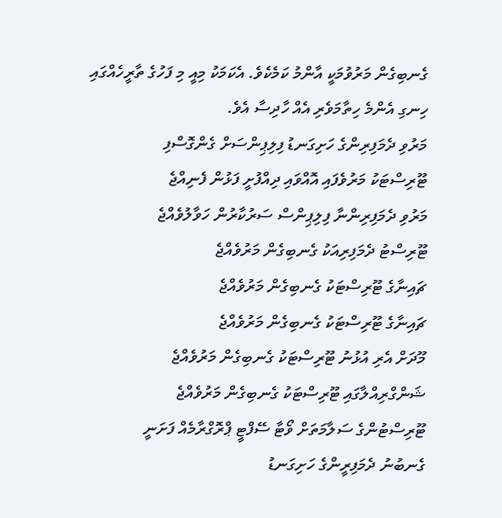ގެނބިގެން މަރުވުމަކީ އާންމު ކަމެކެވެ. އެކަމަކު މިއީ މި ފަހުގެ ތާރީހެއްގައި ހިނގި އެންމެ ހިތާމަވެރި އެއް ހާދިސާ އެވެ.
މަރުވި ދެމަފިރިންގެ ހަށިގަނޑު ފިލިޕިންސަށް ގެންގޮސްފި
ޓޫރިސްޓަކު މަރުވެފައި އޮއްވައި ދިއްފުށީ ފަޅުން ފެނިއްޖެ
މަރުވި ދެމަފިރިންނާ ފިލިޕިންސް ސަރުކާރުން ހަވާލުވެއްޖެ
ޓޫރިސްޓު ދެމަފިރިއަކު ގެނބިގެން މަރުވެއްޖެ
ޗައިނާގެ ޓޫރިސްޓަކު ގެނބިގެން މަރުވެއްޖެ
ޗައިނާގެ ޓޫރިސްޓަކު ގެނބިގެން މަރުވެއްޖެ
މޫދަށް އެރި އުޅުނު ޓޫރިސްޓަކު ގެނބިގެން މަރުވެއްޖެ
ޝަންގްރިއްލާގައި ޓޫރިސްޓަކު ގެނބިގެން މަރުވެއްޖެ
ޓޫރިސްޓުންގެ ސަލާމަތަށް ވޯޓާ ސޭފްޓީ ޕްރޮގްރާމެއް ފަށަނީ
ގެނބުނު ދެމަފިރީންގެ ހަށިގަނޑު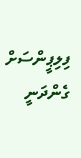ފިލިޕީންސަށް ގެންދަނީ